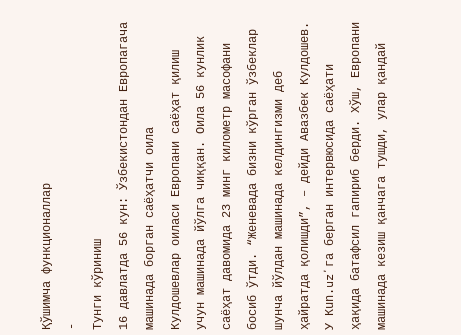Қўшимча функционаллар
-
Тунги кўриниш
16 давлатда 56 кун: Ўзбекистондан Европагача машинада борган саёҳатчи оила
Кулдошевлар оиласи Европани саёҳат қилиш учун машинада йўлга чиққан. Оила 56 кунлик саёҳат давомида 23 минг километр масофани босиб ўтди. “Женевада бизни кўрган ўзбеклар шунча йўлдан машинада келдингизми деб ҳайратда қолишди”, – дейди Авазбек Кулдошев. У Кun.uzʼга берган интервюсида саёҳати ҳақида батафсил гапириб берди. Хўш, Европани машинада кезиш қанчага тушди, улар қандай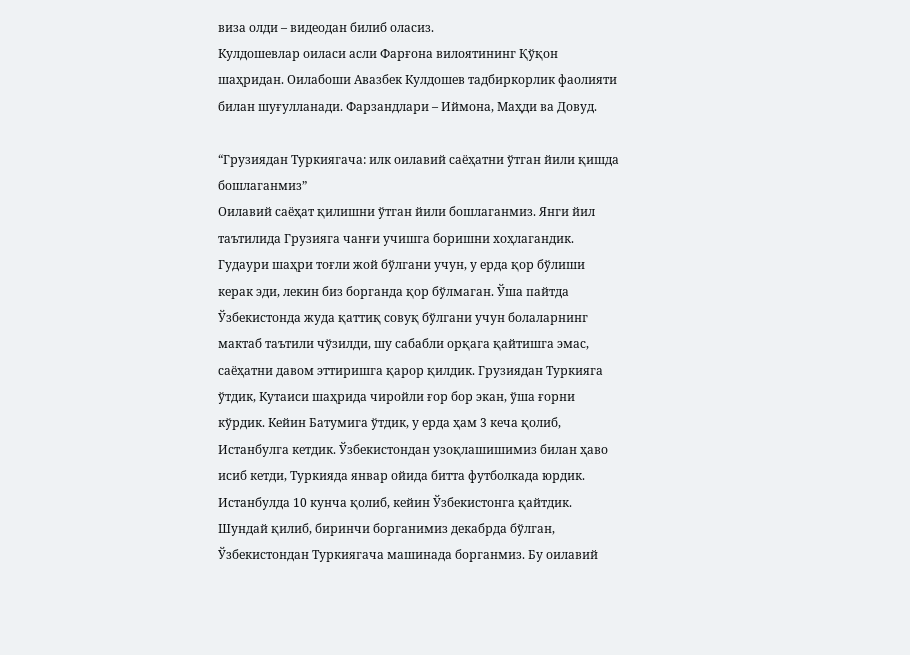виза олди – видеодан билиб оласиз.
Кулдошевлар оиласи асли Фарғона вилоятининг Қўқон шаҳридан. Оилабоши Авазбек Кулдошев тадбиркорлик фаолияти билан шуғулланади. Фарзандлари – Иймона, Маҳди ва Довуд.

“Грузиядан Туркиягача: илк оилавий саёҳатни ўтган йили қишда бошлаганмиз”
Оилавий саёҳат қилишни ўтган йили бошлаганмиз. Янги йил таътилида Грузияга чанғи учишга боришни хоҳлагандик. Гудаури шаҳри тоғли жой бўлгани учун, у ерда қор бўлиши керак эди, лекин биз борганда қор бўлмаган. Ўша пайтда Ўзбекистонда жуда қаттиқ совуқ бўлгани учун болаларнинг мактаб таътили чўзилди, шу сабабли орқага қайтишга эмас, саёҳатни давом эттиришга қарор қилдик. Грузиядан Туркияга ўтдик, Кутаиси шаҳрида чиройли ғор бор экан, ўша ғорни кўрдик. Кейин Батумига ўтдик, у ерда ҳам 3 кеча қолиб, Истанбулга кетдик. Ўзбекистондан узоқлашишимиз билан ҳаво исиб кетди, Туркияда январ ойида битта футболкада юрдик. Истанбулда 10 кунча қолиб, кейин Ўзбекистонга қайтдик.
Шундай қилиб, биринчи борганимиз декабрда бўлган, Ўзбекистондан Туркиягача машинада борганмиз. Бу оилавий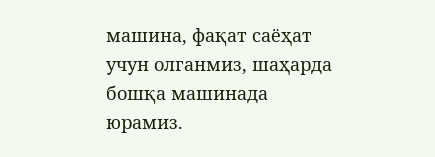машина, фақат саёҳат учун олганмиз, шаҳарда бошқа машинада юрамиз.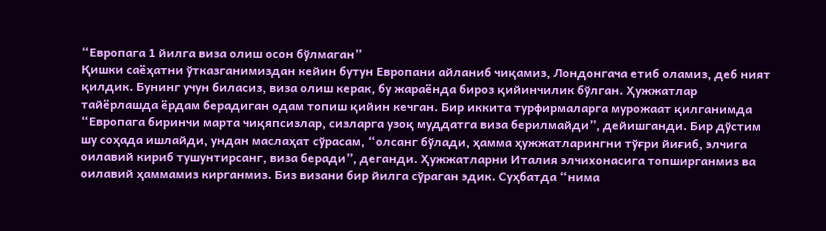“Европага 1 йилга виза олиш осон бўлмаган”
Қишки саёҳатни ўтказганимиздан кейин бутун Европани айланиб чиқамиз, Лондонгача етиб оламиз, деб ният қилдик. Бунинг учун биласиз, виза олиш керак, бу жараёнда бироз қийинчилик бўлган. Ҳужжатлар тайёрлашда ёрдам берадиган одам топиш қийин кечган. Бир иккита турфирмаларга мурожаат қилганимда “Европага биринчи марта чиқяпсизлар, сизларга узоқ муддатга виза берилмайди”, дейишганди. Бир дўстим шу соҳада ишлайди, ундан маслаҳат сўрасам, “олсанг бўлади, ҳамма ҳужжатларингни тўғри йиғиб, элчига оилавий кириб тушунтирсанг, виза беради”, деганди. Ҳужжатларни Италия элчихонасига топширганмиз ва оилавий ҳаммамиз кирганмиз. Биз визани бир йилга сўраган эдик. Суҳбатда “нима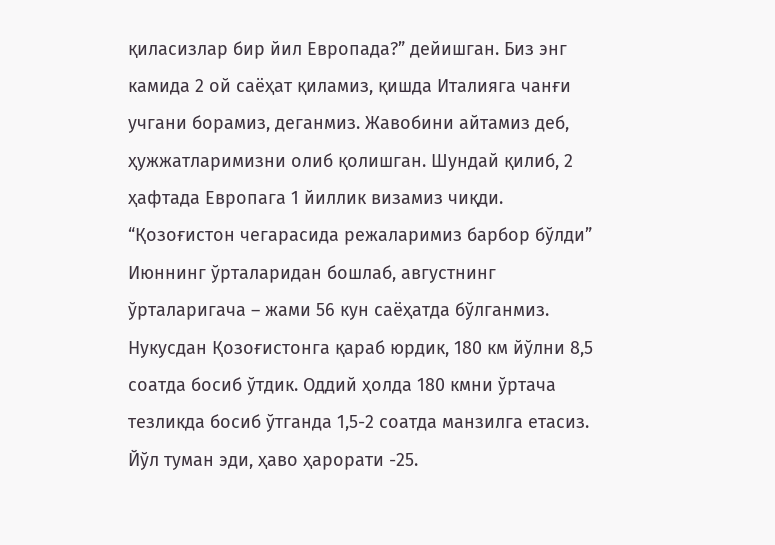қиласизлар бир йил Европада?” дейишган. Биз энг камида 2 ой саёҳат қиламиз, қишда Италияга чанғи учгани борамиз, деганмиз. Жавобини айтамиз деб, ҳужжатларимизни олиб қолишган. Шундай қилиб, 2 ҳафтада Европага 1 йиллик визамиз чиқди.
“Қозоғистон чегарасида режаларимиз барбор бўлди”
Июннинг ўрталаридан бошлаб, августнинг ўрталаригача – жами 56 кун саёҳатда бўлганмиз.
Нукусдан Қозоғистонга қараб юрдик, 180 км йўлни 8,5 соатда босиб ўтдик. Оддий ҳолда 180 кмни ўртача тезликда босиб ўтганда 1,5-2 соатда манзилга етасиз. Йўл туман эди, ҳаво ҳарорати -25.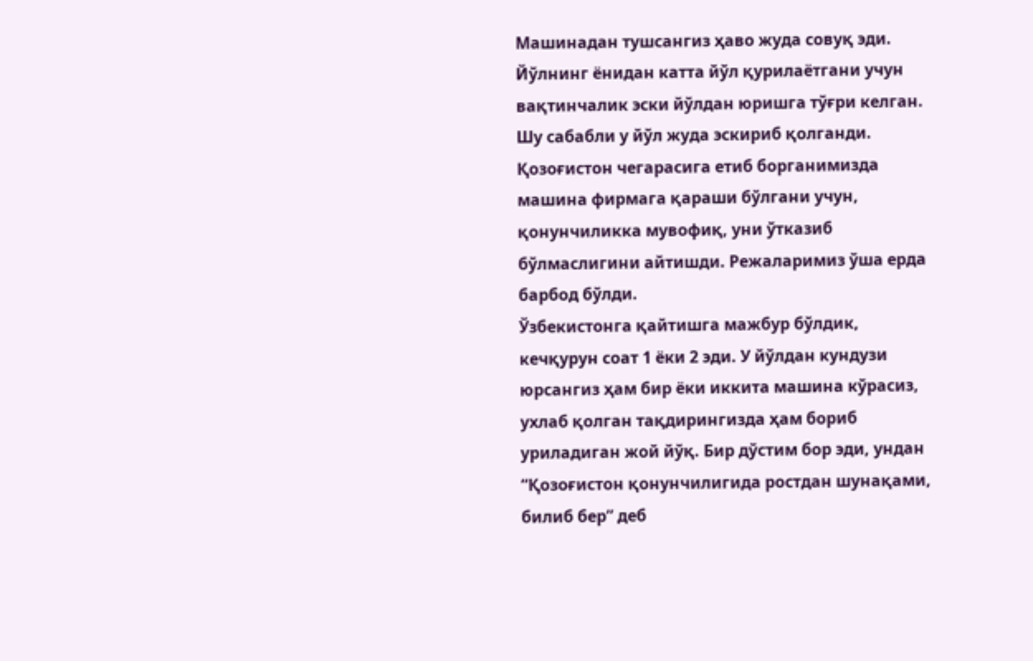Машинадан тушсангиз ҳаво жуда совуқ эди. Йўлнинг ёнидан катта йўл қурилаётгани учун вақтинчалик эски йўлдан юришга тўғри келган. Шу сабабли у йўл жуда эскириб қолганди. Қозоғистон чегарасига етиб борганимизда машина фирмага қараши бўлгани учун, қонунчиликка мувофиқ, уни ўтказиб бўлмаслигини айтишди. Режаларимиз ўша ерда барбод бўлди.
Ўзбекистонга қайтишга мажбур бўлдик, кечқурун соат 1 ёки 2 эди. У йўлдан кундузи юрсангиз ҳам бир ёки иккита машина кўрасиз, ухлаб қолган тақдирингизда ҳам бориб уриладиган жой йўқ. Бир дўстим бор эди, ундан “Қозоғистон қонунчилигида ростдан шунақами, билиб бер” деб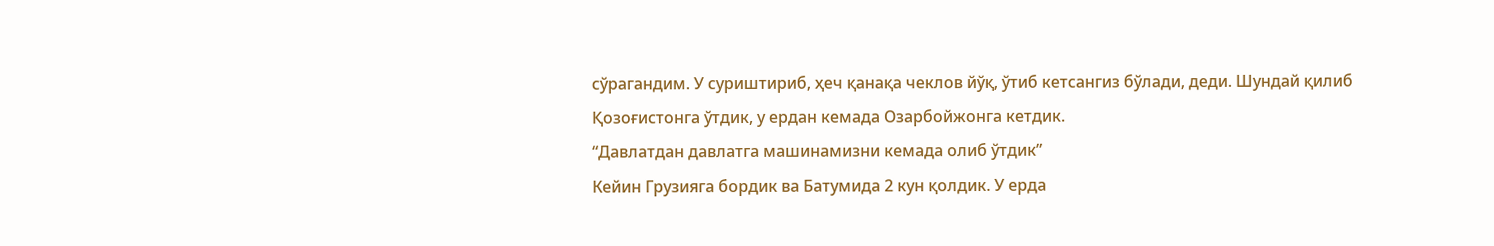сўрагандим. У суриштириб, ҳеч қанақа чеклов йўқ, ўтиб кетсангиз бўлади, деди. Шундай қилиб Қозоғистонга ўтдик, у ердан кемада Озарбойжонга кетдик.
“Давлатдан давлатга машинамизни кемада олиб ўтдик”
Кейин Грузияга бордик ва Батумида 2 кун қолдик. У ерда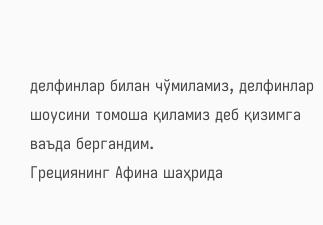делфинлар билан чўмиламиз, делфинлар шоусини томоша қиламиз деб қизимга ваъда бергандим.
Грециянинг Афина шаҳрида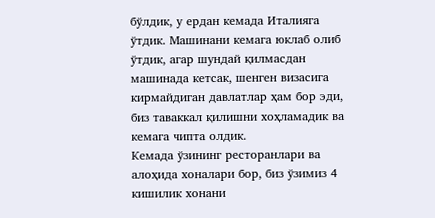бўлдик, у ердан кемада Италияга ўтдик. Машинани кемага юклаб олиб ўтдик, агар шундай қилмасдан машинада кетсак, шенген визасига кирмайдиган давлатлар ҳам бор эди, биз таваккал қилишни хоҳламадик ва кемага чипта олдик.
Кемада ўзининг ресторанлари ва алоҳида хоналари бор, биз ўзимиз 4 кишилик хонани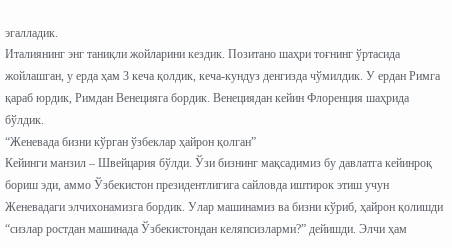эгалладик.
Италиянинг энг таниқли жойларини кездик. Позитано шаҳри тоғнинг ўртасида жойлашган, у ерда ҳам 3 кеча қолдик, кеча-кундуз денгизда чўмилдик. У ердан Римга қараб юрдик, Римдан Венецияга бордик. Венециядан кейин Флоренция шаҳрида бўлдик.
“Женевада бизни кўрган ўзбеклар ҳайрон қолган”
Кейинги манзил – Швейцария бўлди. Ўзи бизнинг мақсадимиз бу давлатга кейинроқ бориш эди, аммо Ўзбекистон президентлигига сайловда иштирок этиш учун Женевадаги элчихонамизга бордик. Улар машинамиз ва бизни кўриб, ҳайрон қолишди “сизлар ростдан машинада Ўзбекистондан келяпсизларми?” дейишди. Элчи ҳам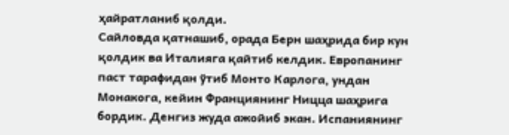ҳайратланиб қолди.
Сайловда қатнашиб, орада Берн шаҳрида бир кун қолдик ва Италияга қайтиб келдик. Европанинг паст тарафидан ўтиб Монто Карлога, ундан Монакога, кейин Франциянинг Ницца шаҳрига бордик. Денгиз жуда ажойиб экан. Испаниянинг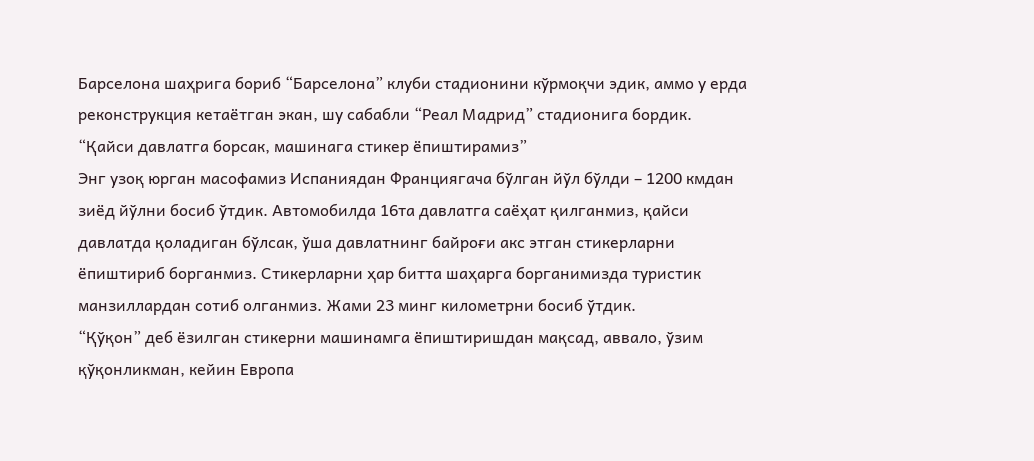Барселона шаҳрига бориб “Барселона” клуби стадионини кўрмоқчи эдик, аммо у ерда реконструкция кетаётган экан, шу сабабли “Реал Мадрид” стадионига бордик.
“Қайси давлатга борсак, машинага стикер ёпиштирамиз”
Энг узоқ юрган масофамиз Испаниядан Франциягача бўлган йўл бўлди – 1200 кмдан зиёд йўлни босиб ўтдик. Автомобилда 16та давлатга саёҳат қилганмиз, қайси давлатда қоладиган бўлсак, ўша давлатнинг байроғи акс этган стикерларни ёпиштириб борганмиз. Стикерларни ҳар битта шаҳарга борганимизда туристик манзиллардан сотиб олганмиз. Жами 23 минг километрни босиб ўтдик.
“Қўқон” деб ёзилган стикерни машинамга ёпиштиришдан мақсад, аввало, ўзим қўқонликман, кейин Европа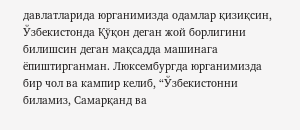давлатларида юрганимизда одамлар қизиқсин, Ўзбекистонда Қўқон деган жой борлигини билишсин деган мақсадда машинага ёпиштирганман. Люксембургда юрганимизда бир чол ва кампир келиб, “Ўзбекистонни биламиз, Самарқанд ва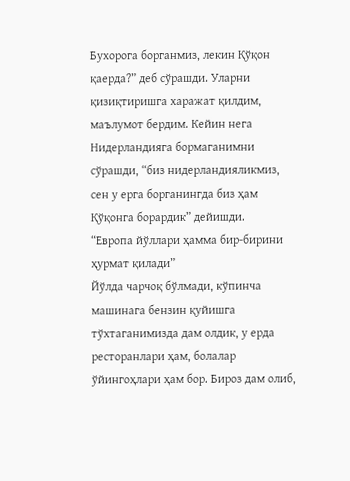Бухорога борганмиз, лекин Қўқон қаерда?” деб сўрашди. Уларни қизиқтиришга харажат қилдим, маълумот бердим. Кейин нега Нидерландияга бормаганимни сўрашди, “биз нидерландияликмиз, сен у ерга борганингда биз ҳам Қўқонга борардик” дейишди.
“Европа йўллари ҳамма бир-бирини ҳурмат қилади”
Йўлда чарчоқ бўлмади, кўпинча машинага бензин қуйишга тўхтаганимизда дам олдик, у ерда ресторанлари ҳам, болалар ўйингоҳлари ҳам бор. Бироз дам олиб,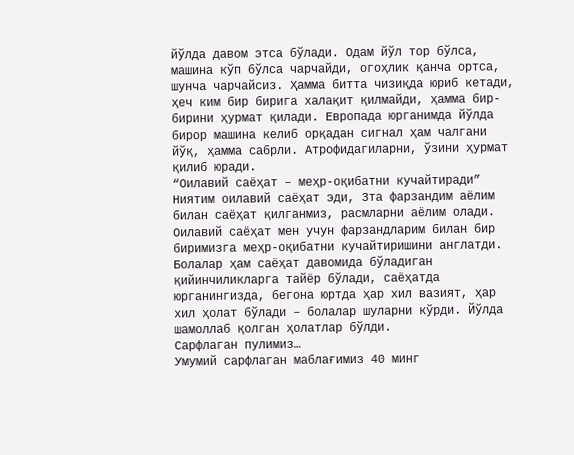йўлда давом этса бўлади. Одам йўл тор бўлса, машина кўп бўлса чарчайди, огоҳлик қанча ортса, шунча чарчайсиз. Ҳамма битта чизиқда юриб кетади, ҳеч ким бир бирига халақит қилмайди, ҳамма бир-бирини ҳурмат қилади. Европада юрганимда йўлда бирор машина келиб орқадан сигнал ҳам чалгани йўқ, ҳамма сабрли. Атрофидагиларни, ўзини ҳурмат қилиб юради.
“Оилавий саёҳат – меҳр-оқибатни кучайтиради”
Ниятим оилавий саёҳат эди, 3та фарзандим аёлим билан саёҳат қилганмиз, расмларни аёлим олади.
Оилавий саёҳат мен учун фарзандларим билан бир биримизга меҳр-оқибатни кучайтиришини англатди. Болалар ҳам саёҳат давомида бўладиган қийинчиликларга тайёр бўлади, саёҳатда юрганингизда, бегона юртда ҳар хил вазият, ҳар хил ҳолат бўлади – болалар шуларни кўрди. Йўлда шамоллаб қолган ҳолатлар бўлди.
Сарфлаган пулимиз…
Умумий сарфлаган маблағимиз 40 минг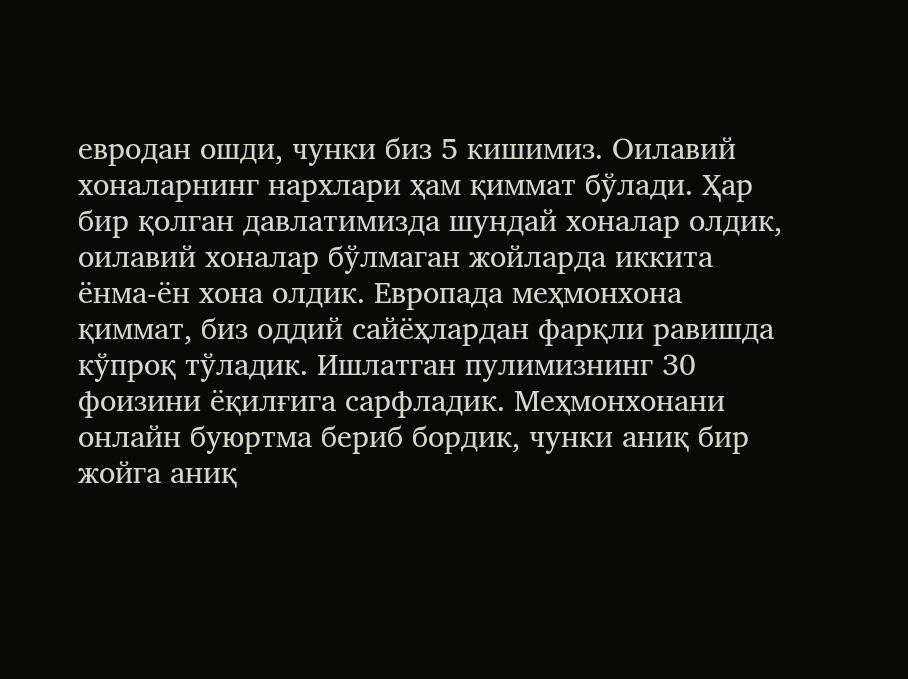евродан ошди, чунки биз 5 кишимиз. Оилавий хоналарнинг нархлари ҳам қиммат бўлади. Ҳар бир қолган давлатимизда шундай хоналар олдик, оилавий хоналар бўлмаган жойларда иккита ёнма-ён хона олдик. Европада меҳмонхона қиммат, биз оддий сайёҳлардан фарқли равишда кўпроқ тўладик. Ишлатган пулимизнинг 30 фоизини ёқилғига сарфладик. Меҳмонхонани онлайн буюртма бериб бордик, чунки аниқ бир жойга аниқ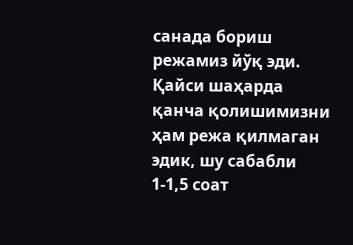санада бориш режамиз йўқ эди. Қайси шаҳарда қанча қолишимизни ҳам режа қилмаган эдик, шу сабабли 1-1,5 соат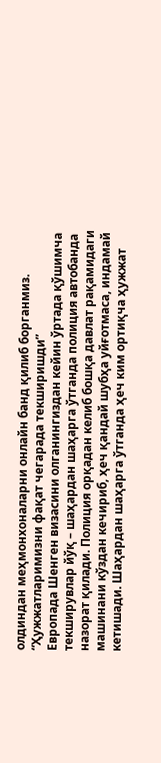олдиндан меҳмонхоналарни онлайн банд қилиб борганмиз.
“Ҳужжатларимизни фақат чегарада текширишди”
Европада Шенген визасини олганингиздан кейин ўртада қўшимча текширувлар йўқ – шаҳардан шаҳарга ўтганда полиция автобанда назорат қилади. Полиция орқадан келиб бошқа давлат рақамидаги машинани кўздан кечириб, ҳеч қандай шубҳа уйғотмаса, индамай кетишади. Шаҳардан шаҳарга ўтганда ҳеч ким ортиқча ҳужжат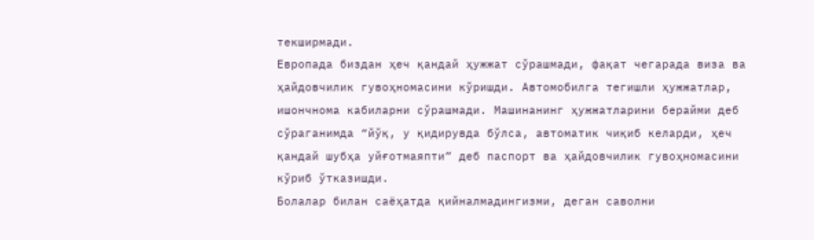текширмади.
Европада биздан ҳеч қандай ҳужжат сўрашмади, фақат чегарада виза ва ҳайдовчилик гувоҳномасини кўришди. Автомобилга тегишли ҳужжатлар, ишончнома кабиларни сўрашмади. Машинанинг ҳужжатларини берайми деб сўраганимда “йўқ, у қидирувда бўлса, автоматик чиқиб келарди, ҳеч қандай шубҳа уйғотмаяпти” деб паспорт ва ҳайдовчилик гувоҳномасини кўриб ўтказишди.
Болалар билан саёҳатда қийналмадингизми, деган саволни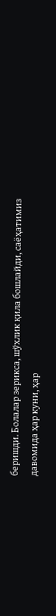беришди. Болалар зерикса, шўхлик қила бошлайди, саёҳатимиз давомида ҳар куни, ҳар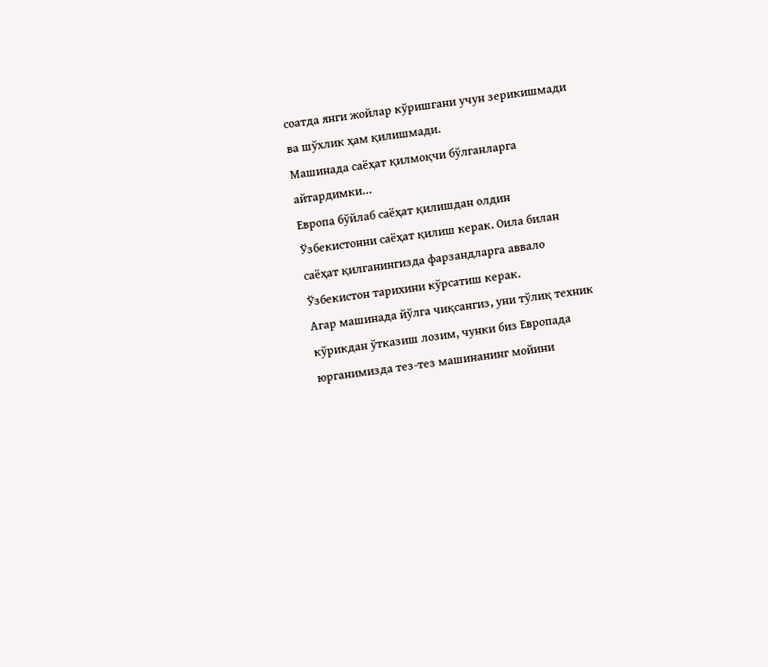соатда янги жойлар кўришгани учун зерикишмади ва шўхлик ҳам қилишмади.
Машинада саёҳат қилмоқчи бўлганларга айтардимки…
Европа бўйлаб саёҳат қилишдан олдин Ўзбекистонни саёҳат қилиш керак. Оила билан саёҳат қилганингизда фарзандларга аввало Ўзбекистон тарихини кўрсатиш керак.
Агар машинада йўлга чиқсангиз, уни тўлиқ техник кўрикдан ўтказиш лозим, чунки биз Европада юрганимизда тез-тез машинанинг мойини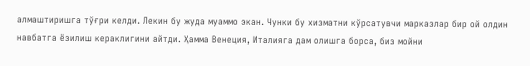алмаштиришга тўғри келди. Лекин бу жуда муаммо экан. Чунки бу хизматни кўрсатувчи марказлар бир ой олдин навбатга ёзилиш кераклигини айтди. Ҳамма Венеция, Италияга дам олишга борса, биз мойни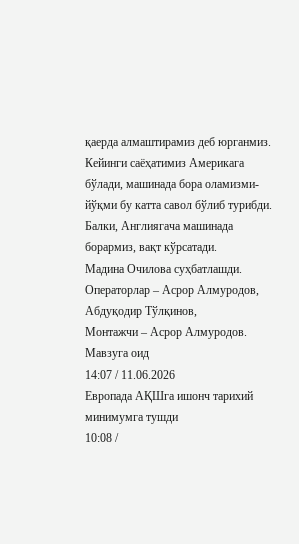қаерда алмаштирамиз деб юрганмиз.
Кейинги саёҳатимиз Америкага бўлади, машинада бора оламизми-йўқми бу катта савол бўлиб турибди. Балки, Англиягача машинада борармиз, вақт кўрсатади.
Мадина Очилова суҳбатлашди.
Операторлар – Асрор Алмуродов, Абдуқодир Тўлқинов,
Монтажчи – Асрор Алмуродов.
Мавзуга оид
14:07 / 11.06.2026
Европада АҚШга ишонч тарихий минимумга тушди
10:08 /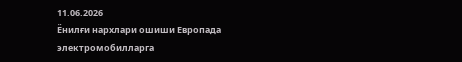11.06.2026
Ёнилғи нархлари ошиши Европада электромобилларга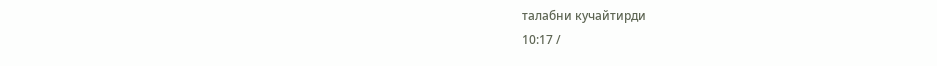талабни кучайтирди
10:17 /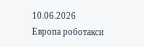10.06.2026
Европа роботакси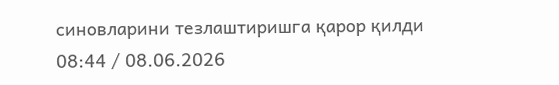синовларини тезлаштиришга қарор қилди
08:44 / 08.06.2026